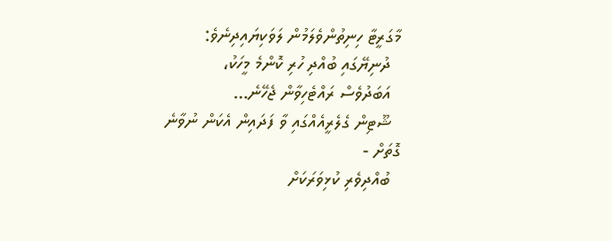މާގަރީޓާ ހިނިތުންވެލަމުން ލަވަކިޔައިދިނެވެ:
  ދުނިޔޭގައި ބުއްދި ހުރި ކޮންމެ މީހަކު،
  އަބަދުވެސް ރައްޓެހިވާން ޖެހޭނެ...
  ޝޫޓިން ގެލެރީއެއްގައި ވާ ފަދައިން އެކަން ނުވާނެ ގޮތަށް -
  ބުއްދިވެރި ކުޅިވަރަކަށް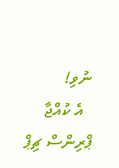ނުވި!
  އެ ކުއްޖާ ޕްރިންސް ޗިޕް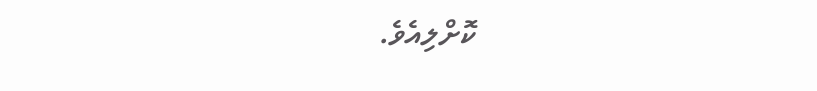ކޮށްލިއެވެ.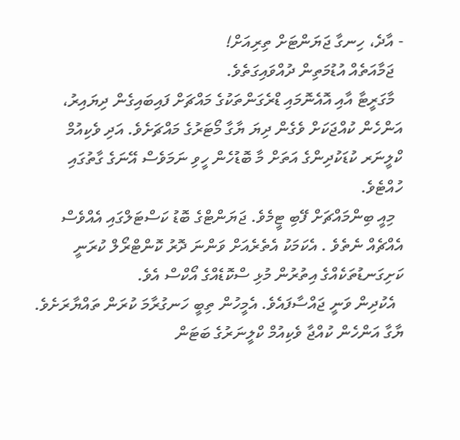- އާދެ، ހިނގާ ޖަޔަންޓަށް ތިރިއަށް!
  ޖަމާއަތެއް އުޑުމަތިން ދުއްވައިގަތެވެ.
  މާގަރީޓާ އާއި އޮއެނޮމައި ޑްރެގަންތަކުގެ މައްޗަށް ފައިބައިގެން ދިޔައިރު، އަންހެން ކުއްޖަކަށް ވެގެން ދިޔަ ޔާގާ މޯޓަރުގެ މައްޗަށެވެ. އަދި ވެކިއުމް ކްލީނަރ ކުޑަކުދިންގެ އަތަށް މާ ބޮޑުހެން ހީވި ނަމަވެސް އޭނަގެ ގާތުގައި ހުއްޓެވެ.
  މިއީ ބިންމައްޗަށް ފޭބި ޓީމެވެ. ޖަޔަންޓްގެ ބޮޑު ކަސްޓަލްގައި އެއްވެސް އެއްޗެއް ނެތެވެ . އެކަމަކު އެތެރެއަށް ވަންނަ ދޮރު ކޮންޓްރޯލް ކުރަނީ ކަށިގަނޑުތަކެއްގެ އިތުރުން މުޅި ސްކޮޑެއްގެ އޯކްސް އެވެ.
  އެކުދިން ވަނީ ޖައްސާފައެވެ. އެމީހުން ތިބީ ހަނގުރާމަ ކުރަން ތައްޔާރަށެވެ. ޔާގާ އަންހެން ކުއްޖާ ވެކިއުމް ކްލީނަރުގެ ބަޓަން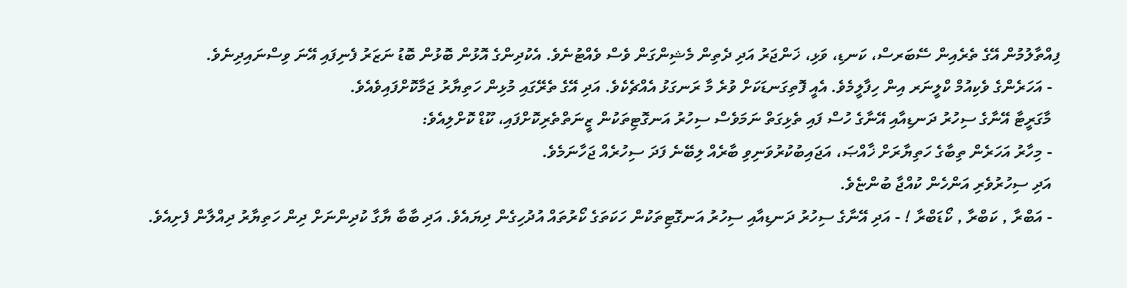ފިއްތާލުމުން އޭގެ ތެރެއިން ސޭބަރސް، ކަނޑި، ވަޅި، ޚަންޖަރު އަދި ދެތިން މެޝިންގަން ވެސް ވެއްޓުނެވެ. އެކުދިންގެ އޮޅުން ބޮޅުން ބޮޑު ނަޒަރު ފެނިފައި އޭނަ ވިސްނައިދިނެވެ.
  - އަހަރެންގެ ވެކިއުމް ކްލީނަރ އިން ހިފާލީމެވެ. އެއީ ފޮތިގަނޑަކަށް ވުރެ މާ ރަނގަޅު އެއްޗެކެވެ. އަދި އޭގެ ތެރޭގައި މުޅިން ހަތިޔާރު ޖަމާކޮށްފައިވެއެވެ.
  މާގަރީޓާ އޭނާގެ ސިހުރު ދަނޑިއާއި އޭނާގެ ހުސް ފައި ތެޅިގަތް ނަމަވެސް ސިހުރު އަނގޮޓިތަކުން ޒީނަތްތެރިކޮށްފައި، ކޫޑް ކޮށްލިއެވެ:
  - މިހާރު އަހަރެން ތިބާގެ ހަތިޔާރަށް ޚާއްޞަ، އަޖައިބުކުރުވަނިވި ބާރެއް ލިބޭނެ ފަދަ ސިހުރެއް ޖަހާނަމެވެ.
  އަދި ސިހުރުވެރި އަންހެން ކުއްޖާ ބުންޏެވެ.
  - އަބްރާ , ކަބްރާ , ކޯޑަބްރާ ! - އަދި އޭނާގެ ސިހުރު ދަނޑިއާއި ސިހުރު އަނގޮޓިތަކުން ހަކަތަގެ ކޯރުތައް އުދުހިގެން ދިޔައެވެ. އަދި ބާބާ ޔާގާ ކުދިންނަށް ދިން ހަތިޔާރު ދިއްލާން ފެށިއެވެ.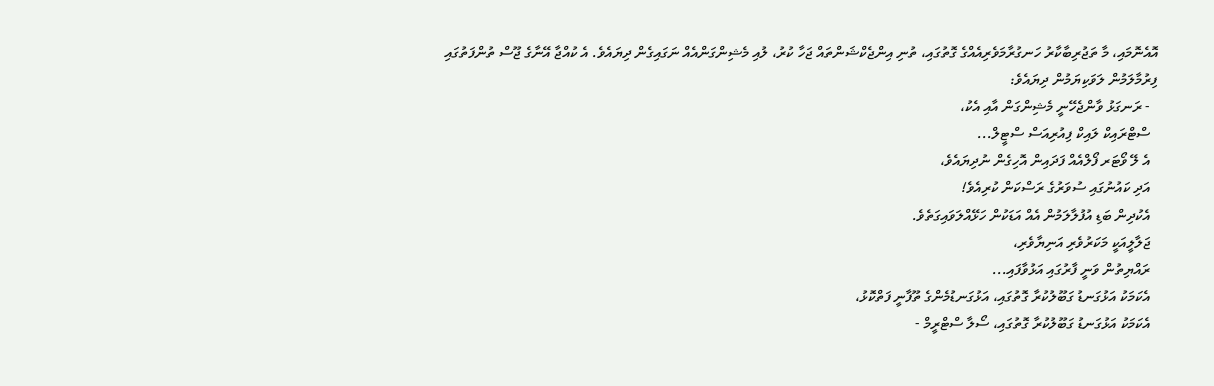އޮއެނޮމައި، މާ ތަޖުރިބާކާރު ހަނގުރާމަވެރިއެއްގެ ގޮތުގައި، ތުނި އިންޖެކްޝަންތައް ޖަހާ ކުރު، ލުއި މެޝިންގަންއެއް ނަގައިގެން ދިޔައެވެ. އެ ކުއްޖާ އޭނާގެ ޖޫސް ތުންފަތުގައި ފިރުމާލަމުން ލަވަކިޔަމުން ދިޔައެވެ:
  - ރަނގަޅު ވާންޖެހޭނީ މެޝިންގަން އާއި އެކު،
  ސްޓްރައިކް ލައިކް ފިއުރިއަސް ސްޓީލް...
  އެ ލޭ ވޯޓަރ ފޯލްއެއް ފަދައިން އޮހިގެން ނުދިޔައެވެ،
  އަދި ކައުނުގައި ސުވަރުގެ ރަސްކަން ކުރިއެވެ!
  އެކުދިން ބަޑި އުފުލާލަމުން އެއް އަޑަކުން ހަޅޭއްލަވައިގަތެވެ.
  ޖަލާލީއަކީ މަކަރުވެރި އަނިޔާވެރި،
  ރައްޔިތުން ވަނީ ފާރުގައި އަޅުވާފައި...
  އެކަމަކު އަޅުގަނޑު ގަބޫލުކުރާ ގޮތުގައި، އަޅުގަނޑުމެންގެ ތޫފާނީ ފަތްކޮޅު،
  އެކަމަކު އަޅުގަނޑު ގަބޫލުކުރާ ގޮތުގައި، ސޯލާ ސްޓްރީމް -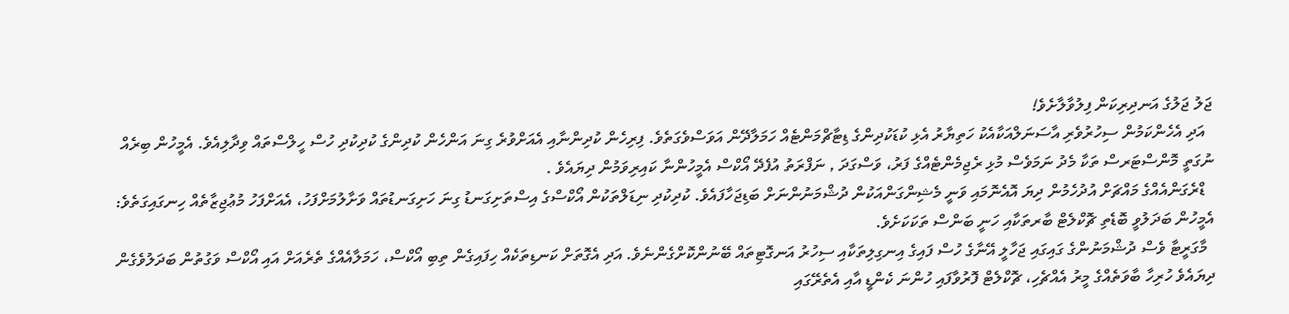ޖަލު ޖަލުގެ އަނދިރިކަން ފިލުވާލާށެވެ!
  އަދި އެހެންކަމުން ސިހުރުވެރި އާސަނަލްއަކާއެކު ހަތިޔާރު އެޅި ކުޑަކުދިންގެ ޑިޓާޗްމަންޓެއް ހަމަލާދޭން އަވަސްވެގަތެވެ. ފިރިހެން ކުދިންނާއި އެއަށްވުރެ ގިނަ އަންހެން ކުދިންގެ ކުދިކުދި ހުސް ހީލްސްތައް ވިދާލިއެވެ. އެމީހުން ބިރެއް ނުގަތީ މޮންސްޓަރސް ތަކާ މެދު ނަމަވެސް މުޅި ރެޖިމެންޓެއްގެ ފަރު، ވަސްގަދަ , ނަފްރަތު އުފެދޭ އޯކްސް އެމީހުންނާ ކައިރިވަމުން ދިޔައެވެ .
  ޑްރެގަންއެއްގެ މައްޗަށް އުދުހެމުން ދިޔަ އޮއެނޮމައި ވަނީ މެޝިންގަންއަކުން ދުޝްމަނުންނަށް ބަޑިޖަހާފައެވެ. ކުދިކުދި ނިޑަލްތަކުން އޯކްސްގެ އިސްތަށިގަނޑު ގިނަ ހަށިގަނޑުތައް ވަށާލުމަށްފަހު، އެއަށްފަހު މުޢުޖިޒާތެއް ހިނގައިގަތެވެ: އެމީހުން ބަދަލުވީ ބޮޑެތި ޗޮކްލެޓް ބާރތަކާއި ހަނީ ބަންސް ތަކަކަށެވެ.
  މާގަރީޓާ ވެސް ދުޝްމަނުންގެ ގައިގައި ޖަހާލީ އޭނާގެ ހުސް ފައިގެ އިނގިލިތަކާއި ސިހުރު އަނގޮޓިތައް ބޭނުންކޮށްގެންނެވެ. އަދި އެގޮތަށް ކަނޑިތަކެއް ހިފައިގެން ތިބި އޯކްސް، ހަމަލާއެއްގެ ތެރެއަށް އައި އޯކްސް ވަގުތުން ބަދަލުވެގެން ދިޔައެވެ ހުރިހާ ބާވަތެއްގެ މީރު އެއްޗެހި، ޗޮކްލެޓް ފޮރުވާފައި ހުންނަ ކެންޑީ އާއި އެތެރޭގައި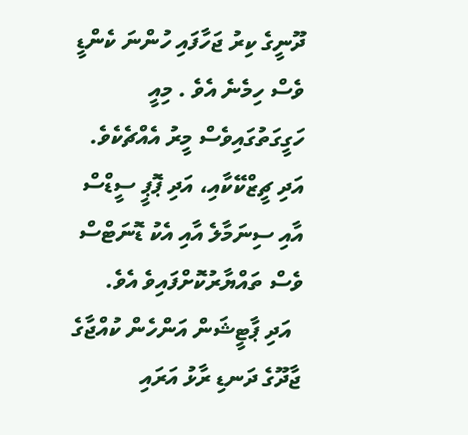ދޫނީގެ ކިރު ޖަހާފައި ހުންނަ ކެންޑީ ވެސް ހިމެނެ އެވެ . މިއީ ހަގީގަތުގައިވެސް މީރު އެއްޗެކެވެ. އަދި ޗީޒްކޭކާއި، އަދި ޕޮޕީ ސީޑްސް އާއި ސިނަމާލެ އާއި އެކު ޑޮނަޓްސް ވެސް ތައްޔާރުކޮށްފައިވެ އެވެ.
  އަދި ޕާޓީޝަން އަންހެން ކުއްޖާގެ ޖާދޫގެ ދަނޑި ރާޅު އަރައި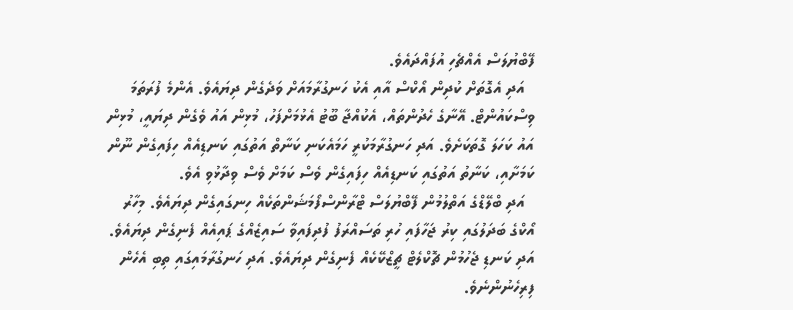ފޭބްޔުލަސް އެއްޗެހި އުފައްދައެވެ.
  އަދި އެގޮތަށް ކުދިން އޯކްސް އާއި އެކު ހަނގުރާމައަށް ވަދެގެން ދިޔައެވެ. އެންމެ ފުރަތަމަ ވިސްކައުންޓް. އޭނާގެ ހެދުންތައް، އެކުއްޖާ ބޫޓު އެޅުމަށްފަހު، މުޅިން އައު ވެގެން ދިޔައީ، މުޅިން އައު ކަހަލަ ގޮތަކަށެވެ. އަދި ހަނގުރާމަކުރީ ހަމައެކަނި ކަނާތް އަތުގައި ކަނޑިއެއް ހިފައިގެން ނޫން ކަމަށާއި، ކަނާތު އަތުގައި ކަނޑިއެއް ހިފައިގެން ވެސް ކަމަށް ވެސް ވިދާޅުވި އެވެ.
  އަދި ބްލޭޑްގެ އަތްލުމުން ފޭބްޔުލަސް ޓްރާންސްފޯމަޝަންތަކެއް ހިނގައިގެން ދިޔައެވެ. މިހާރު އޯކްގެ ބަދަލުގައި ކިރު ޖަހާފައި ހުރި ތަސައްރަފު ފުދިފައިވާ ސައިޒެއްގެ ޕައިއެއް ފެނިގެން ދިޔައެވެ. އަދި ކަނޑި ޖެހުމުން ޗޮކްލެޓް ޗީޒްކޭކެއް ފެނިގެން ދިޔައެވެ. އަދި ހަނގުރާމައިގައި ތިބި އެހެން ފިރިހެނުންނެވެ.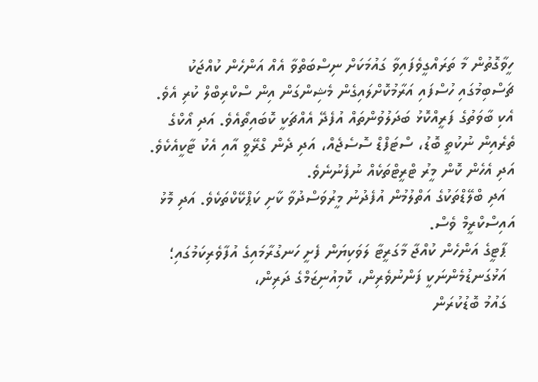ހީވާގޮތުން މާ ތަރައްގީވެފައިވާ ގައުމަކަށް ނިސްބަތްވާ އެއް އަންހެން ކުއްޖަކު ޗަސްބިމުގައި ހުސްފައި އަރާމުކޮށްލައިގެން މެޝިންގަން އިން ސްކްރިބްލް ކުރި އެވެ. އެކި ބާވަތުގެ ފަރީއްކޮޅު ބަދަލުވުންތައް އުފެދޭ އެއްޗަކީ ކޮބައިތޯއެވެ. އަދި އޯކްގެ ތެރެއިން ނުކުތީ ބޮޑު، ސްޓަފްޑް ސޮސެޖެއް، އަދި ދެން ގްރޭވީ އާއި އެކު ޓާކީއެކެވެ. އަދި އެހެން ކޮން މީރު ޓްރީޓްތަކެއް ނުފެނުނެވެ.
  އަދި ބްލޭޑްތަކުގެ އަތްލުމުން އުފެދުނު މީރުވަސްދުވާ ކާށި ކަޕްކޭކްތަކެވެ. އަދި މޮޅު އައިސްކްރީމް ވެސް.
  ޕާޓީގެ އަންހެން ކުއްޖާ މާގަރީޓާ ލަވަކިޔަން ފެށީ ހަނގުރާމައިގެ އުފާވެރިކަމުގައި؛
  އަޅުގަނޑުމެންނަކީ ފަންނުވެރިން، ކޮމިއުނިޒަމްގެ ދަރިން،
  ގައުމު ބޮޑުކުރަން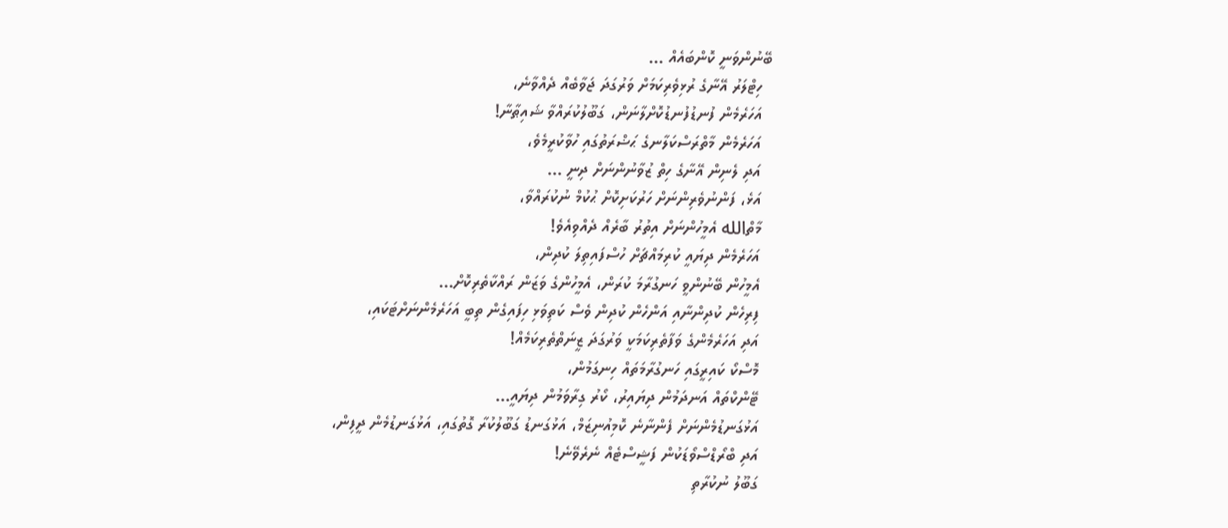ބޭނުންވަނީ ކޮންބައެއް ...
  ހިޓްލަރު އޭނާގެ ރުޅިވެރިކަމަށް ވަރުގަދަ ޖަވާބެއް ދެއްވާނެ،
  އަހަރެމެން ފުނޑުފުނޑުކޮށްލާނަން، ގަބޫލުކުރައްވާ ޝައިޠާނާ!
  އަހަރެމެން މާތްރަސްކަލާނގެ ޙަޟްރަތުގައި ހުވާކުރީމެވެ،
  އަދި ލެނިން އޭނާގެ ހިތް ޒުވާނުންނަށް ދިނީ ...
  އަޅެ، ފަންނުވެރިންނަށް ހަރުކަށިކޮށް ޙުކުމް ނުކުރައްވާ،
  މާތްالله އެމީހުންނަށް އިތުރު ބާރެއް ދެއްވިއެވެ!
  އަހަރެމެން ދިޔައީ ކުރިމައްޗަށް ހުސްފައިތިލަ ކުދިން،
  އެމީހުން ބޭނުންވީ ހަނގުރާމަ ކުރަން، އެމީހުންގެ ވަޒަން ރައްކާތެރިކޮށް...
  ފިރިހެން ކުދިންނާއި އަންހެން ކުދިން ވެސް ކަތިވަޅި ހިފައިގެން ތިބީ އަހަރެމެންނަށްޓަކައި،
  އަދި އަހަރެމެންގެ ވަފާތެރިކަމަކީ ވަރުގަދަ ޒީނަތްތެރިކަމެއް!
  މޮސްކޯ ކައިރީގައި ހަނގުރާމަތައް ހިނގަމުން،
  ޓޭންކްތައް އަނދަމުން ދިޔައިރު، ކޯރު ގިރާވަމުން ދިޔައީ...
  އަޅުގަނޑުމެންނަށް ފެންނާނެ ކޮމިއުނިޒަމް، އަޅުގަނޑު ގަބޫލުކުރާ ގޮތުގައި، އަޅުގަނޑުމެން ދީފިން،
  އަދި ބްރޯޑްސްވޯޑަކުން ފަޝީސްޓެއް ނެރެވޭނެ!
  ގަބޫލު ނުކުރާތި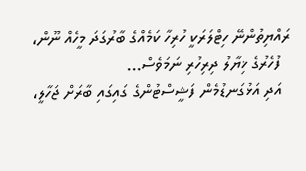ރައްޔިތުންނޭ ހިޓްލަރަކީ ހުރިހާ ކަމެއްގެ ބާރުގަދަ މީހެއް ނޫން،
  ފުހެރުގެ ޚިޔާލު ދިރިހުރި ނަމަވެސް...
  އަދި އަޅުގަނޑުމެން ފަޝީސްޓުންގެ ގައިގައި ބާރަށް ޖަހާލީ،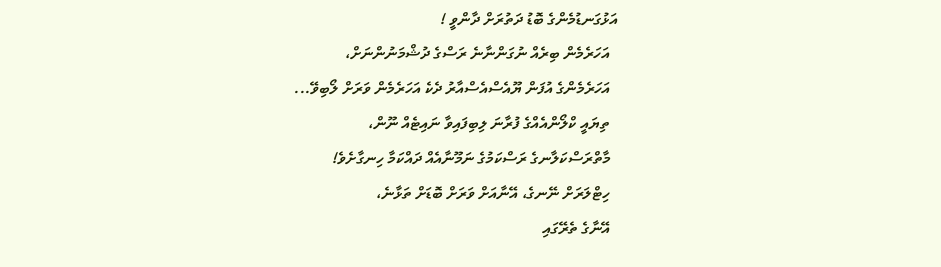އަޅުގަނޑުމެންގެ ބޮޑު ދަތުރަށް ދާންވީ !
  އަހަރެމެން ބިރެއް ނުގަންނާނެ ރަސްގެ ދުޝްމަނުންނަށް،
  އަހަރެމެންގެ އުފަން ޔޫއެސްއެސްއާރު ދެކެ އަހަރެމެން ވަރަށް ލޯބިވޭ...
  ތިޔައީ ކްލޯންއެއްގެ ފުރާނަ ލިބިފައިވާ ނައިޓެއް ނޫން،
  މާތްރަސްކަލާނގެ ރަސްކަމުގެ ނަމޫނާއެއް ދައްކަމާ ހިނގާށެވެ!
  ހިޓްލަރަށް ނޭނގެ، އޭނާއަށް ވަރަށް ބޮޑަށް ތަޅާނެ،
  އޭނާގެ ތެރޭގައި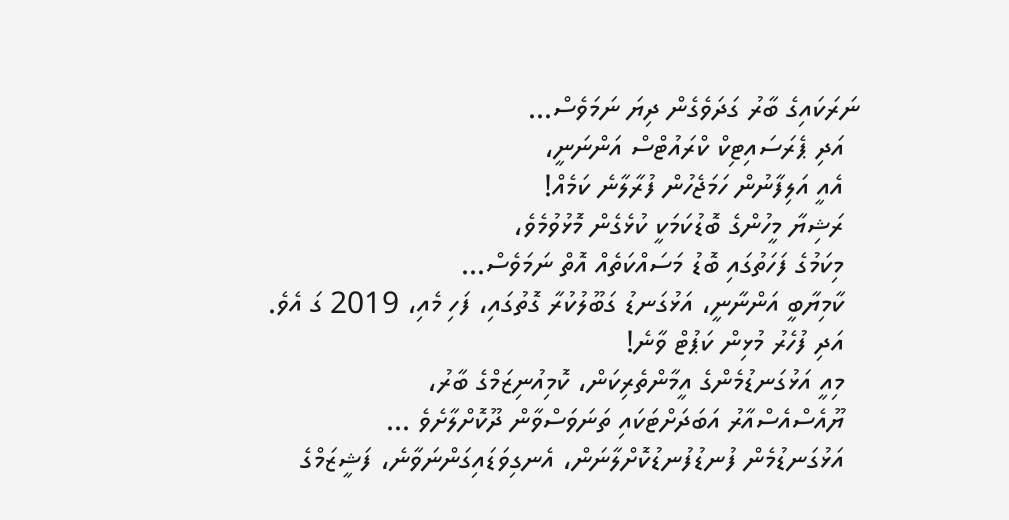ނަރަކައިގެ ބާރު ގަދަވެގެން ދިޔަ ނަމަވެސް...
  އަދި ޕެރަސައިޓިކް ކްރައުޓްސް އަންނަނީ،
  އެއީ އަލިފާނުން ހަމަޖެހުން ފުރާލާނެ ކަމެއް!
  ރަޝިޔާ މީހުންގެ ބޮޑުކަމަކީ ކުޅެގެން މޮޅުވުމެވެ،
  މިކަމުގެ ފަހަތުގައި ބޮޑު މަސައްކަތެއް އޮތް ނަމަވެސް...
  ކާމިޔާބީ އަންނާނީ، އަޅުގަނޑު ގަބޫލުކުރާ ގޮތުގައި، ފަހި މެއި، 2019 ގަ އެވެ.
  އަދި ފުހެރު މުޅިން ކަޕުޓް ވާނެ!
  މިއީ އަޅުގަނޑުމެންގެ އީމާންތެރިކަން، ކޮމިއުނިޒަމްގެ ބާރު،
  ޔޫއެސްއެސްއާރު އަބަދަށްޓަކައި ތަނަވަސްވާން ދޫކޮށްލާށެވެ ...
  އަޅުގަނޑުމެން ފުނޑުފުނޑުކޮށްލާނަން، އެނގިވަޑައިގަންނަވާނެ، ފަޝީޒަމްގެ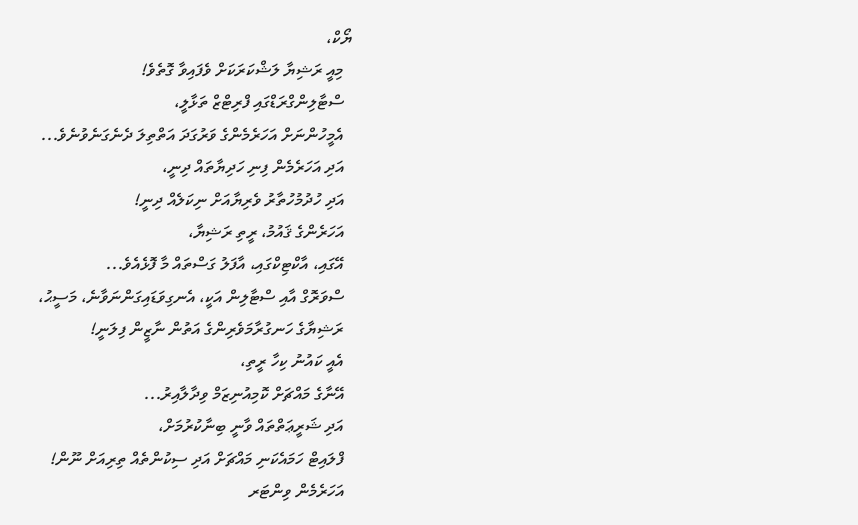ޔޯކް،
  މިއީ ރަޝިޔާ ލަޝްކަރަކަށް ވެފައިވާ ގޮތެވެ!
  ސްޓާލިންގްރަޑްގައި ފްރިޓްޒް ތަޅާލީ،
  އެމީހުންނަށް އަހަރެމެންގެ ވަރުގަދަ އަތްތިލަ ދެނެގަނެވުނެވެ...
  އަދި އަހަރެމެން ފިނި ހަދިޔާތައް ދިނީ،
  އަދި ހުދުމުހުތާރު ވެރިޔާއަށް ނިކަލެއް ދިނީ!
  އަހަރެންގެ ޤައުމު، ރީތި ރަޝިޔާ،
  އޭގައި، އާކްޓިކްގައި، އާފަލު ގަސްތައް މާ ފޮޅެއެވެ...
  ސްވަރޮގް އާއި ސްޓާލިން އަކީ، އެނގިވަޑައިގަންނަވާނެ، މަސީޙު،
  ރަޝިޔާގެ ހަނގުރާމަވެރިންގެ އަތުން ނާޒީން ފިލަނީ!
  އެއީ ކައުނު ކިހާ ރީތި،
  އޭނާގެ މައްޗަށް ކޮމިއުނިޒަމް ވިދާލާއިރު...
  އަދި ޝަރީޢަތްތައް ވާނީ ބިނާކުރުމަށް،
  ފްލައިޓް ހަމައެކަނި މައްޗަށް އަދި ސިކުންތެއް ތިރިއަށް ނޫން!
  އަހަރެމެން ވިންޓަރ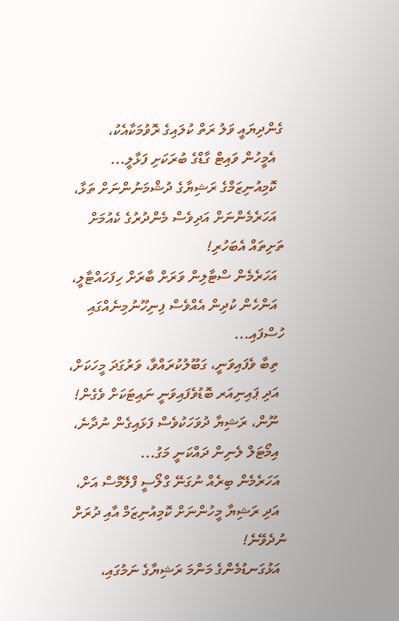ގެންދިޔައީ ވަލު ރަތް ކުލައިގެ ރޮވުމަކާއެކު،
  އެމީހުން ވައިޓް ގާޑްގެ ބުރަކަށި ފަޅާލީ...
  ކޮމިއުނިޒަމްގެ ރަޝިޔާގެ ދުޝްމަނުންނަށް ތަޅާ،
  އަހަރެމެންނަށް އަދިވެސް މެންދުރުގެ ކެއުމަށް ތަށިތައް އެބަހުރި!
  އަހަރެމެން ސްޓާލިން ވަރަށް ބާރަށް ހިފަހައްޓާލީ،
  އަންހެން ކުދިން އެއްވެސް ފިނިހޫނުމިނެއްގައި ހުސްފައި...
  ތިބާ ވެފައިވަނީ، ގަބޫލުކުރައްވާ، ވަރުގަދަ މީހަކަށް،
  އަދި ޕައިނިއަރ ބޮޑުވެފައިވަނީ ނައިޓަކަށް ވެގެން!
  ނޫން، ރަޝިޔާ ދުވަހަކުވެސް ފަޅައިގެން ނުދާނެ،
  އިމޯޓަލް ލެނިން ދައްކަނީ މަގު...
  އަހަރެމެން ބިރެއް ނުގަނޭ ގްލޯސީ ފްލޭމްސް އަށް،
  އަދި ރަޝިޔާ މީހުންނަށް ކޮމިއުނިޒަމް އާއި ދުރަށް ނުދެވޭނެ!
  އަޅުގަނޑުމެންގެ މަންމަ ރަޝިޔާގެ ނަމުގައި،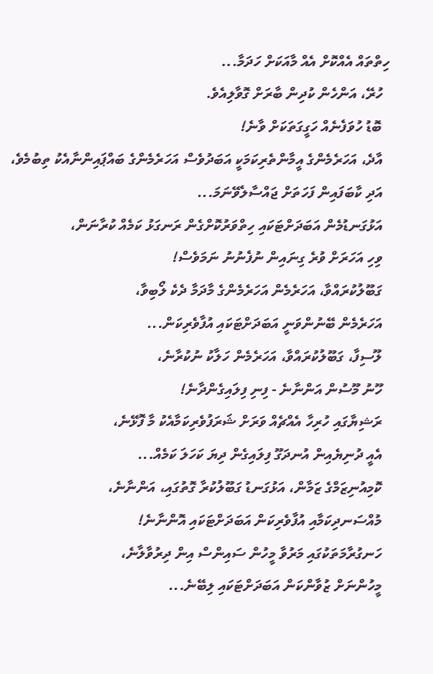ހިތްތައް އެއްކޮށް އެއް މާއަކަށް ހަދަމާ...
  ހުރޭ، އަންހެން ކުދިން ބާރަށް ގޮވާލިއެވެ.
  ބޮޑު ހުވަފެނެއް ހަގީގަތަކަށް ވާނެ!
  އާދެ، އަހަރެމެންގެ އީމާންތެރިކަމަކީ އަބަދުވެސް އަހަރެމެންގެ ބައްޕައިންނާއެކު ތިބުމެވެ،
  އަދި ކާބަފައިން ފަހަތަށް ޖައްސާލެވޭނަމަ...
  އަޅުގަނޑުމެން އަބަދަށްޓަކައި ހިތްވަރުކޮށްގެން ރަނގަޅު ކަމެއް ކުރާނަން،
  ވިހި އަހަރަށް ވުރެ ގިނައިން ނުފެނުނު ނަމަވެސް!
  ގަބޫލުކުރައްވާ، އަހަރެމެން އަހަރެމެންގެ މާދަމާ ދެކެ ލޯބިވާ،
  އަހަރެމެން ބޭނުންވަނީ އަބަދަށްޓަކައި އުފާވެރިކަން...
  ލޫސިފާ، ގަބޫލުކުރައްވާ، އަހަރެމެން ހަލާކު ނުކުރާނެ،
  ހޫނު މޫސުން އަންނާނެ - ފިނި ފިލައިގެންދާނެ!
  ރަޝިޔާގައި ހުރިހާ އެއްޗެއް ވަރަށް ޝަރަފުވެރިކަމާއެކު މާ ފޮޅޭނެ،
  އެއީ ދުނިޔެއިން އުނދަގޫ ފިލައިގެން ދިޔަ ކަހަލަ ކަމެއް...
  ކޮމިއުނިޒަމްގެ ޒަމާން، އަޅުގަނޑު ގަބޫލުކުރާ ގޮތުގައި، އަންނާނެ،
  މުއްސަނދިކަމާއި އުފާވެރިކަން އަބަދަށްޓަކައި އޮންނާނެ!
  ހަނގުރާމަތަކުގައި މަރުވާ މީހުން ސައިންސް އިން ދިރުވާލާނެ،
  މީހުންނަށް ޒުވާންކަން އަބަދަށްޓަކައި ލިބޭނެ...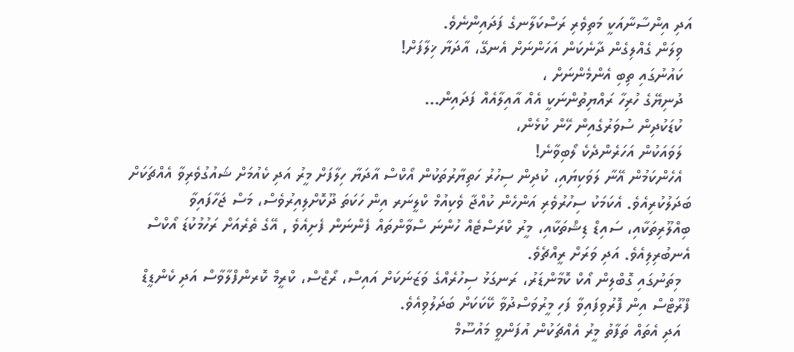އަދި އިންސާނާއަކީ މަތިވެރި ރަސްކަލާނގެ ފަދައިންނެވެ.
  ވިލަން ގެއްލިގެން ދާނެކަން އަހަންނަށް އެނގޭ، އާދަޔާ ޚިލާފަށް!
  ކައުނުގައި ތިބި އެންމެންނަށް ،
  ދުނިޔޭގެ ހުރިހާ ރައްޔިތުންނަކީ އެއް އާއިލާއެއް ފަދައިން...
  ކުޑަކުދިން ސުވަރުގެއިން ހޭން ކުޅެން،
  ލަވައަކުން އަހަރެންދެކެ ލޯބިވާނެ!
  އެހެންކަމުން އޭނާ ލަވަކިޔައި، ކުދިން ސިހުރު ހަތިޔާރުތަކުން އޯކްސް އާދަޔާ ހިލާފަށް މީރު އަދި ކެއުމަށް ޝައުގުވެރިވާ އެއްޗަކަށް ބަދަލުކުރިއެވެ. އެކަމަކު ސިހުރުވެރި އަންހެން ކުއްޖާ ވެކިއުމް ކްލީނަރ އިން ހަކަތަ ދޫކޮށްލިއިރުވެސް، މަސް ޖަހާފައިވާ ބިއްލޫރިތަކާއި، ސައިޑް ޑިޝްތަކާއި، މީރު ކްރަސްޓެއް ހުންނަ ސްވާންތައް ފެންނަން ފެށިއެވެ , އޭގެ ތެރެއަށް ރަހުމުކުޑަ އޯކްސް އެނބުރިލިއެވެ. އަދި ވަރަށް ރީއްޗެވެ.
  މިތަނުގައި ގޮބްލިން އޯކް ކޮމާންޑަރު، ރަނގަޅު ސިހުރެއްގެ ވަޒަނަކަށް އައިސް، ރޯޒްސް، ކްރީމް ކޮރންފްލާވާސް އަދި ކެންޑީޑް ފްރޫޓްސް އިން ފޮރުވިފައިވާ ފަހި މީރުވަސްދުވާ ކޭކަކަށް ބަދަލުވިއެވެ.
  އަދި އެތައް ތަފާތު މީރު އެއްޗަކުން އުފަންވީ މައުސޫމް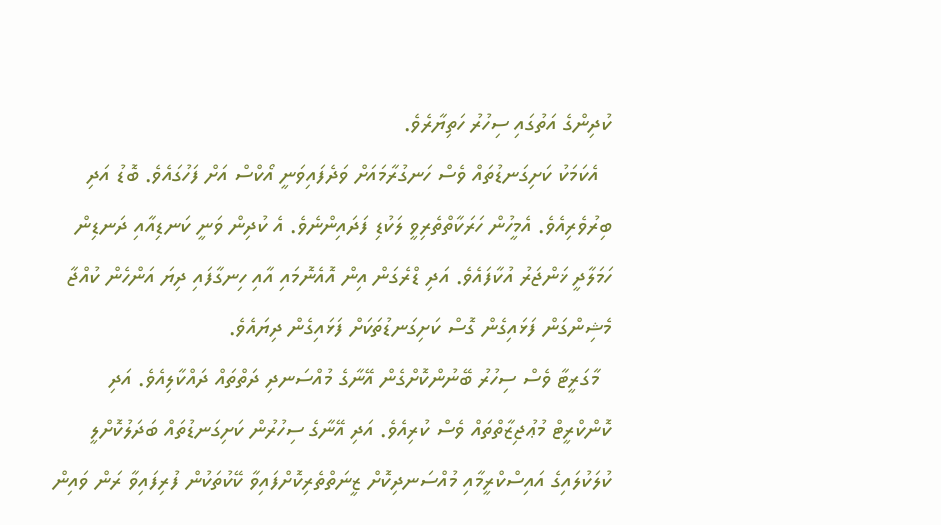ކުދިންގެ އަތުގައި ސިހުރު ހަތިޔާރެވެ.
  އެކަމަކު ކަށިގަނޑުތައް ވެސް ހަނގުރާމައަށް ވަދެފައިވަނީ އޯކްސް އަށް ފަހުގައެވެ. ބޮޑު އަދި ބިރުވެރިއެވެ. އެމީހުން ހަރަކާތްތެރިވީ ލަކުޑި ފަދައިންނެވެ. އެ ކުދިން ވަނީ ކަނޑިއާއި ދަނޑިން ހަމަލާދީ ޚަންޖަރު އުކާފައެވެ. އަދި ޑްރެގަން އިން އޮއެނޮމައި އާއި ހިނގާފައި ދިޔަ އަންހެން ކުއްޖާ މެޝިންގަން ފަޅައިގެން ގޮސް ކަށިގަނޑުތަކަށް ފަޅައިގެން ދިޔައެވެ.
  މާގަރީޓާ ވެސް ސިހުރު ބޭނުންކޮށްގެން އޭނާގެ މުއްސަނދި ދަތްތައް ދައްކާލިއެވެ. އަދި ކޮންކްރީޓް މުޢުޖިޒާތްތައް ވެސް ކުރިއެވެ. އަދި އޭނާގެ ސިހުރުން ކަށިގަނޑުތައް ބަދަލުކޮށްލީ ކުލަކުލައިގެ އައިސްކްރީމާއި މުއްސަނދިކޮށް ޒީނަތްތެރިކޮށްފައިވާ ކޭކުތަކުން ފުރިފައިވާ ރަން ވައިން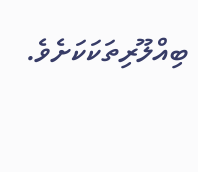ބިއްލޫރިތަކަކަށެވެ.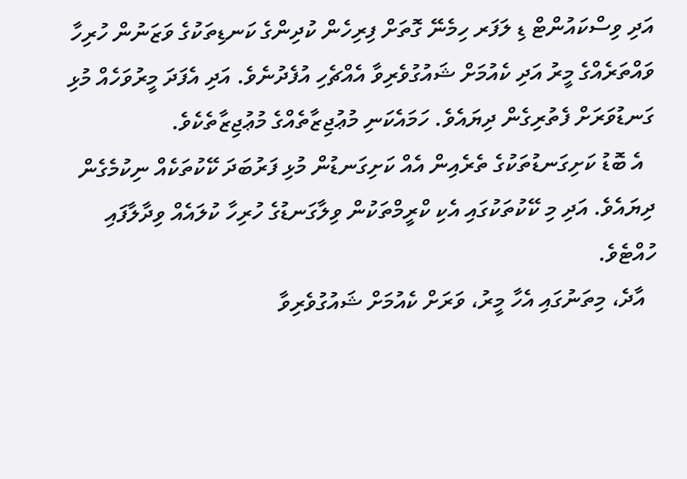އަދި ވިސްކައުންޓް ޑި ލަފަރ ހިމެނޭ ގޮތަށް ފިރިހެން ކުދިންގެ ކަނޑިތަކުގެ ވަޒަނުން ހުރިހާ ވައްތަރެއްގެ މީރު އަދި ކެއުމަށް ޝައުގުވެރިވާ އެއްޗެހި އުފެދުނެވެ. އަދި އެފަދަ މީރުވަހެއް މުޅި ގަނޑުވަރަށް ފެތުރިގެން ދިޔައެވެ. ހަމައެކަނި މުޢުޖިޒާތެއްގެ މުޢުޖިޒާތެކެވެ.
  އެ ބޮޑު ކަށިގަނޑުތަކުގެ ތެރެއިން އެއް ކަށިގަނޑުން މުޅި ފަރުބަދަ ކޭކުތަކެއް ނިކުމެގެން ދިޔައެވެ. އަދި މި ކޭކުތަކުގައި އެކި ކްރީމްތަކުން ވިލާގަނޑުގެ ހުރިހާ ކުލައެއް ވިދާލާފައި ހުއްޓެވެ.
  އާދެ، މިތަނުގައި އެހާ މީރު، ވަރަށް ކެއުމަށް ޝައުގުވެރިވާ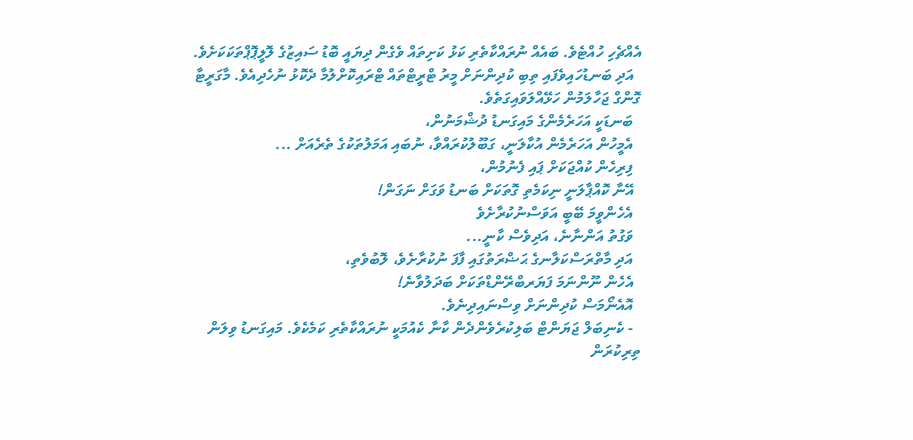އެއްޗެހި ހުއްޓެވެ. ބައެއް ނުރައްކާތެރި ކަޅު ކަށިތައް ވެގެން ދިޔައީ ބޮޑު ސައިޒުގެ ލޮލީޕޮޕްތަކަކަށެވެ.
  އަދި ބަނޑުހައިވެފައި ތިބި ކުދިންނަށް މީރު ޓްރީޓްތައް ޓްރައިކޮށްލުމާ ދެކޮޅު ނުހެދިއެވެ. މާގަރީޓާ ގޮންގް ޖަހާލަމުން ހަޅޭއްލަވައިގަތެވެ.
  ބަނޑަކީ އަހަރެމެންގެ މައިގަނޑު ދުޝްމަނުން،
  އެމީހުން އަހަރެމެން އުކާލަނީ، ގަބޫލުކުރައްވާ، ނުބައި އަމަލުތަކުގެ ތެރެއަށް ...
  ފިރިހެން ކުއްޖަކަށް ޕައި ފެނުމުން،
  އޭނާ ކޮއްޕާލަނީ ނިކަމެތި ގޮތަކަށް ބަނޑު ވަގަށް ނަގަން!
  އެހެންވީމަ ބޭބީ އަވަސްނުކުރާށެވެ
  ވަގުތު އަންނާނެ، އަދިވެސް ކާނީ...
  އަދި މާތްރަސްކަލާނގެ ޙަޟްރަތުގައި ފާފަ ނުކުރާށެވެ، ލޮބުވެތި،
  އެހެން ނޫންނަމަ ފަޔަރބްރޭންޑްތަކަށް ބަދަލުވާނެ!
  އޮއެނޯމަސް ކުދިންނަށް ވިސްނައިދިނެވެ.
  - ކެނިބަލް ޖަޔަންޓް ބަލިކުރެވެންދެން ކާނާ ކެއުމަކީ ނުރައްކާތެރި ކަމެކެވެ. މައިގަނޑު ވިލަން ތިރިކުރަން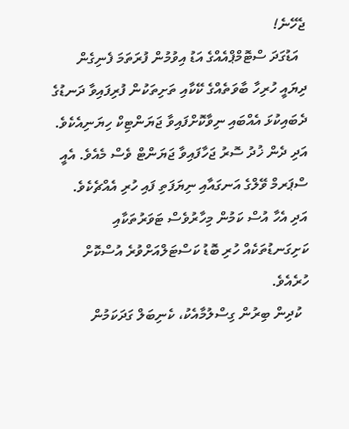ޖެހޭނެ!
  އަޑުގަދަ ސްޓޮމްޕްއެއްގެ އަޑު އިވުމުން ފުރަތަމަ ފެނިގެން ދިޔައީ ހުރިހާ ބާވަތެއްގެ ކޭކާއި ތަށިތަކުން ފުރިފައިވާ ދަނޑުގެ ދެބައިކުޅަ އެއްބައި ނިވާކޮށްފައިވާ ޖަޔަންޓިކް ހިޔަނިއެކެވެ. އަދި ދެން ޚުދު ސޮރު ޖަހާފައިވާ ޖަޔަންޓް ވެސް މެއެވެ. އެއީ ސްޕަރމް ވޭލްގެ އަނގައާއި ނިޔަފަތި ފައި ހުރި އެއްޗެކެވެ. އަދި އެހާ އުސް ކަމުން މިހާރުވެސް ޓަވަރުތަކާއި ކަށިގަނޑުތަކެއް ހުރި ބޮޑު ކަސްޓަލްއަށްވުރެ އުސްކޮށް ހުރެއެވެ.
  ކުދިން ބިރުން ގިސްލުމާއެކު، ކެނިބަލް ގަދަކަމުން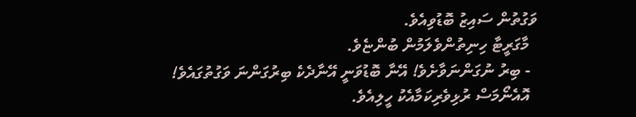ވަގުތުން ސައިޒު ބޮޑުވިއެވެ.
  މާގަރީޓާ ހިނިތުންވެލަމުން ބުންޏެވެ.
  - ބިރު ނުގަންނަވާށެވެ! އޭނާ ބޮޑުވަނީ އޭނާދެކެ ބިރުގަންނަ ވަގުތުގައެވެ!
  އޮއެނޯމަސް ރުޅިވެރިކަމާއެކު ހީލިއެވެ.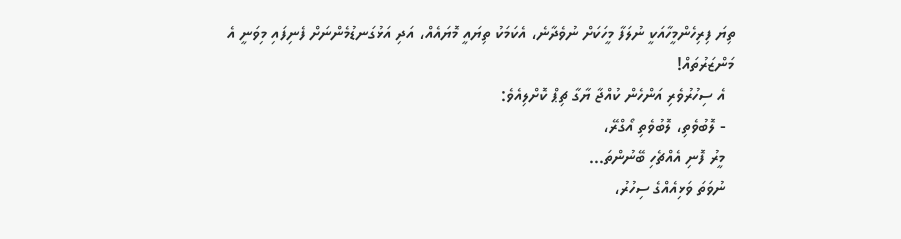ތިޔަ ފިރިހެންމީހާއަކީ ނުލަފާ މީހަކަށް ނުވެދާނެ، އެކަމަކު ތިޔައީ މޮޔައެއް، އަދި އަޅުގަނޑުމެންނަށް ފެނިފައި މިވަނީ އެ މަންޒަރުތައް!
  އެ ސިހުރުވެރި އަންހެން ކުއްޖާ ޔާގާ ޗިޕް ކޮށްލިއެވެ:
  - ލޮބުވެތި، ލޮބުވެތި އޯގްރޭ،
  މީރު ފޮނި އެއްޗެހި ބޭނުންތަ...
  ނުވަތަ ވަޅިއެއްގެ ސިހުރު،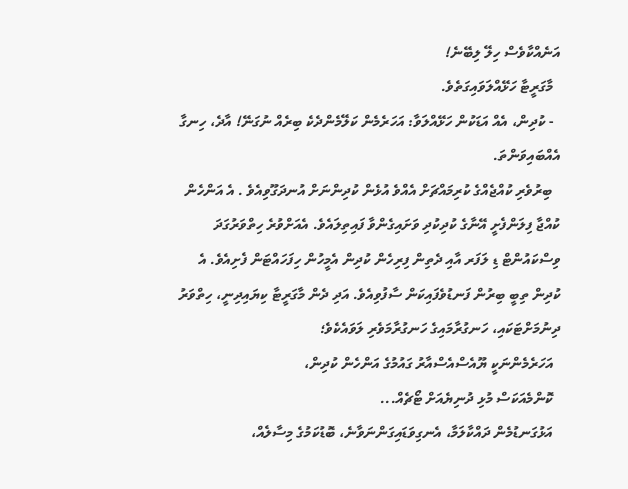އަނެއްކާވެސް ހިލޭ ލިބޭނެ!
  މާގަރީޓާ ހަޅޭއްލަވައިގަތެވެ.
  - ކުދިން، އެއް އަޑަކުން ހަޅޭއްލަވާ: އަހަރެމެން ކަލޭމެންދެކެ ބިރެއް ނުގަނޭ! އާދެ، ހިނގާ އެއްބައިވަންތަ.
  ބިރުވެރި ކުއްޖެއްގެ ކުރިމައްޗަށް އެއްވެ އުޅެން ކުދިންނަށް އުނދަގޫވިއެވެ . އެ އަންހެން ކުއްޖާ ފިލަންފެށީ އޭނާގެ ކުދިކުދި ވަށައިގެންވާ ފައިތިލައެވެ. އެއަށްވުރެ ހިތްވަރުގަދަ ވިސްކައުންޓް ޑި ލަފަރ އާއި ދެތިން ފިރިހެން ކުދިން އެމީހުން ހިފަހައްޓަން ފެށިއެވެ. އެ ކުދިން ތިބީ ބިރުން ފަނޑުވެފައިކަން ސާފުވިއެވެ. އަދި ދެން މާގަރީޓާ ކިޔައިދިނީ، ހިތްވަރު ދިނުމަށްޓަކައި، ހަނގުރާމައިގެ ހަނގުރާމަވެރި ލަވައެކެވެ؛
  އަހަރެމެންނަކީ ޔޫއެސްއެސްއާރު ގައުމުގެ އަންހެން ކުދިން،
  ކޮންމެއަކަސް މުޅި ދުނިޔެއަށް ޓޯޗެއް...
  އަޅުގަނޑުމެން ދައްކާލަމާ، އެނގިވަޑައިގަންނަވާނެ، ބޮޑުކަމުގެ މިސާލެއް،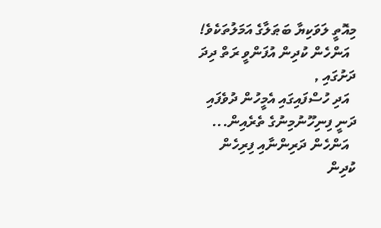މިއޮތީ ލަވަކިޔާ ބަޠަލާގެ އަމަލުތަކެވެ!
  އަންހެން ކުދިން އުފަންވީ ރަތް ދިދަ ދަށުގައި ,
  އަދި ހުސްފައިގައި އެމީހުން ދުވެފައި ދަނީ ފިނިހޫނުމިނުގެ ތެރެއިން...
  އަންހެން ދަރިންނާއި ފިރިހެން ކުދިން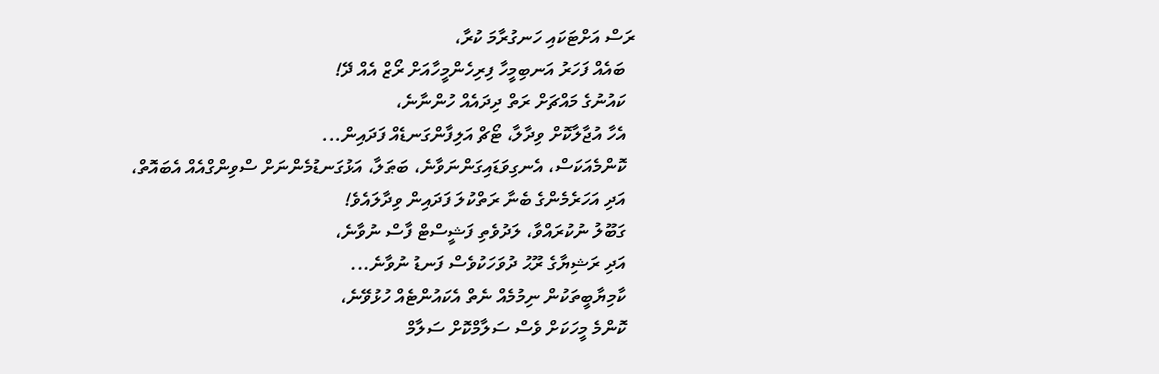ރަސް އަށްޓަކައި ހަނގުރާމަ ކުރާ،
  ބައެއް ފަހަރު އަނބިމީހާ ފިރިހެންމީހާއަށް ރޯޒް އެއް ދޭ!
  ކައުނުގެ މައްޗަށް ރަތް ދިދައެއް ހުންނާނެ،
  އެހާ އުޖާލާކޮށް ވިދާލާ، ޓޯޗް އަލިފާންގަނޑެއް ފަދައިން...
  ކޮންމެއަކަސް، އެނގިވަޑައިގަންނަވާނެ، ބަޠަލާ، އަޅުގަނޑުމެންނަށް ސްވިންގްއެއް އެބައޮތް،
  އަދި އަހަރެމެންގެ ބެނާ ރަތްކުލަ ފަދައިން ވިދާލައެވެ!
  ގަބޫލު ނުކުރައްވާ، ލަދުވެތި ފަޝީސްޓް ފާސް ނުވާނެ،
  އަދި ރަޝިޔާގެ ރޫޙު ދުވަހަކުވެސް ފަނޑު ނުވާނެ...
  ކާމިޔާބީތަކުން ނިމުމެއް ނެތް އެކައުންޓެއް ހުޅުވޭނެ،
  ކޮންމެ މީހަކަށް ވެސް ސަލާމްކޮށް ސަލާމް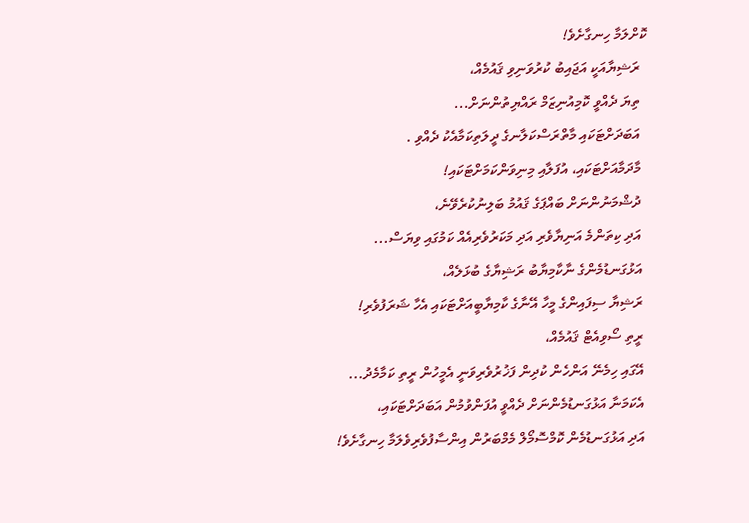ކޮށްލަމާ ހިނގާށެވެ!
  ރަޝިޔާއަކީ އަޖައިބު ކުރުވަނިވި ޤައުމެއް،
  ތިޔަ ދެއްވީ ކޮމިއުނިޒަމް ރައްޔިތުންނަށް...
  އަބަދަށްޓަކައި މާތްރަސްކަލާނގެ ދީލަތިކަމާއެކު ދެއްވި .
  މާދަމާއަށްޓަކައި، އުފަލާއި މިނިވަންކަމަށްޓަކައި!
  ދުޝްމަނުންނަށް ބައްޕަގެ ޤައުމު ބަލިނުކުރެވޭނެ،
  އަދި ކިތަންމެ އަނިޔާވެރި އަދި މަކަރުވެރިއެއް ކަމުގައި ވިޔަސް...
  އަޅުގަނޑުމެންގެ ނާކާމިޔާބު ރަޝިޔާގެ ބުޅަލެއް،
  ރަޝިޔާ ސިފައިންގެ މީހާ އޭނާގެ ކާމިޔާބީއަށްޓަކައި އެހާ ޝަރަފުވެރި!
  ރީތި ސޯވިއެޓް ޤައުމެއް،
  އޭގައި ހިމެނޭ އަންހެން ކުދިން ފަޚުރުވެރިވަނީ އެމީހުން ރީތި ކަމާމެދު...
  އެކަމަނާ އަޅުގަނޑުމެންނަށް ދެއްވީ އުފަންވުމުން އަބަދަށްޓަކައި،
  އަދި އަޅުގަނޑުމެން ކޮމްސޮމޯލް މެމްބަރުން އިންސާފުވެރިވެލަމާ ހިނގާށެވެ!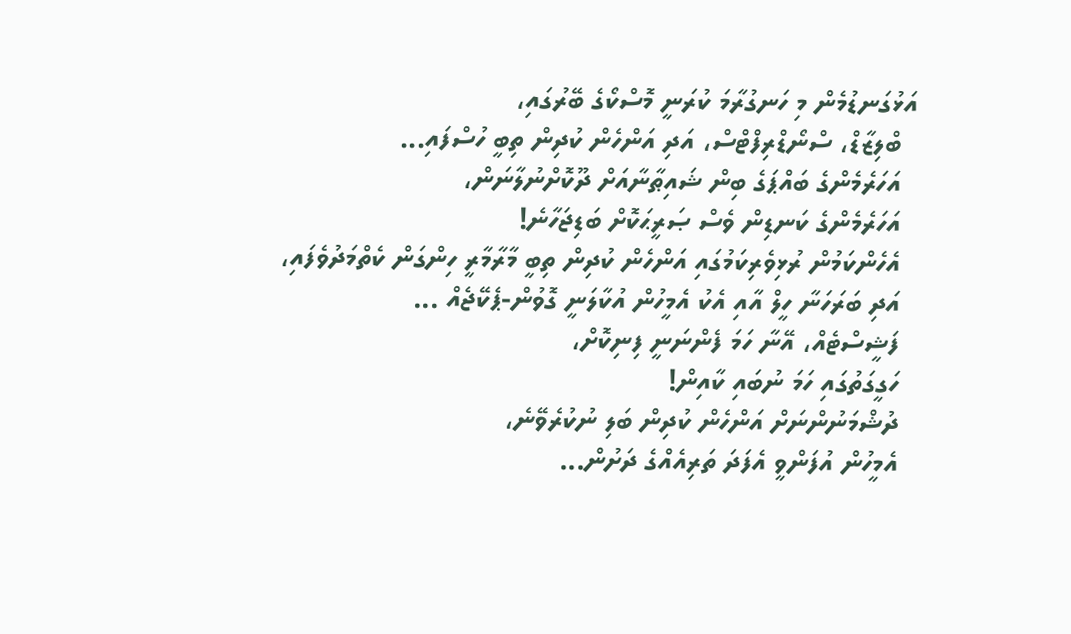އަޅުގަނޑުމެން މި ހަނގުރާމަ ކުރަނީ މޮސްކޯގެ ބޭރުގައި،
  ބްލިޒާޑް، ސްނޯޑްރިފްޓްސް، އަދި އަންހެން ކުދިން ތިބީ ހުސްފައި...
  އަހަރެމެންގެ ބައްޕަގެ ބިން ޝައިޠާނާއަށް ދޫކޮށްނުލާނަން،
  އަހަރެމެންގެ ކަނޑިން ވެސް ޞަރީޙަކޮށް ބަޑިޖަހާނެ!
  އެހެންކަމުން ރުޅިވެރިކަމުގައި އަންހެން ކުދިން ތިބީ މާރާމާރީ ހިންގަން ކެތްމަދުވެފައި،
  އަދި ބަރަހަނާ ހީލް އާއި އެކު އެމީހުން އުކާލަނީ ގޮވުން-ޕެކޭޖެއް ...
  ފަޝީސްޓެއް، އޭނާ ހަމަ ފެންނަނީ ފިނިކޮށް،
  ހަގީގަތުގައި ހަމަ ނުބައި ކާއިން!
  ދުޝްމަނުންނަށް އަންހެން ކުދިން ބަލި ނުކުރެވޭނެ،
  އެމީހުން އުފަންވީ އެފަދަ ތަރިއެއްގެ ދަށުން...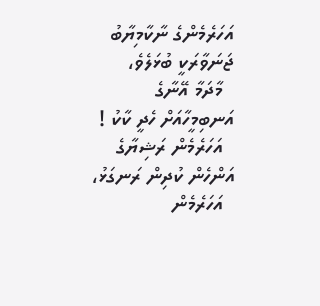އަހަރެމެންގެ ނާކާމިޔާބު ޖަނަވާރަކީ ބުޅަލެވެ،
  މާދަމާ އޭނާގެ އަނބިމީހާއަށް ހެދީ ކާކު !
  އަހަރެމެން ރަޝިޔާގެ އަންހެން ކުދިން ރަނގަޅު،
  އަހަރެމެން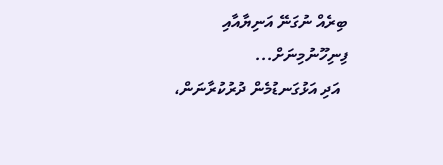ބިރެއް ނުގަނޭ އަނިޔާއާއި ފިނިހޫނުމިނަށް...
  އަދި އަޅުގަނޑުމެން ދުރުކުރާނަން،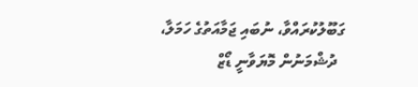ގަބޫލުކުރައްވާ، ނުބައި ޖަމާއަތުގެ ހަމަލާ،
  ދުޝްމަނުން މޮޔަވާނީ ޑޯޒް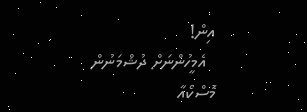އިން!
  އެމީހުންނަށް ދުޝްމަނުން މޮސްކޯއާ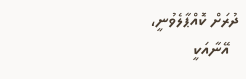ދުރަށް ކޮއްޕާލެވުނީ،
  އޭނާއަކީ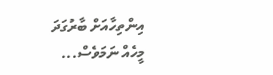އިންތިހާއަށް ބާރުގަދަ މީހެއް ނަމަވެސް...